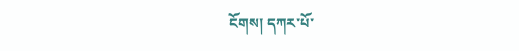ངོགས། དཀར་པོ་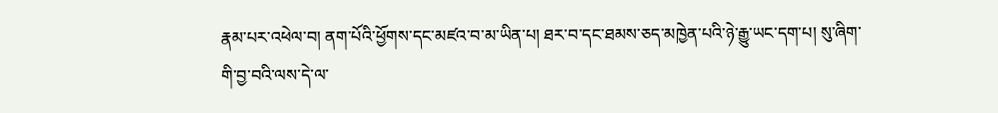རྣམ་པར་འཕེལ་བ། ནག་པོའི་ཕྱོགས་དང་མཛའ་བ་མ་ཡིན་པ། ཐར་བ་དང་ཐམས་ཅད་མཁྱེན་པའི་ཉེ་རྒྱུ་ཡང་དག་པ། སུ་ཞིག་གི་བྱ་བའི་ལས་དེ་ལ་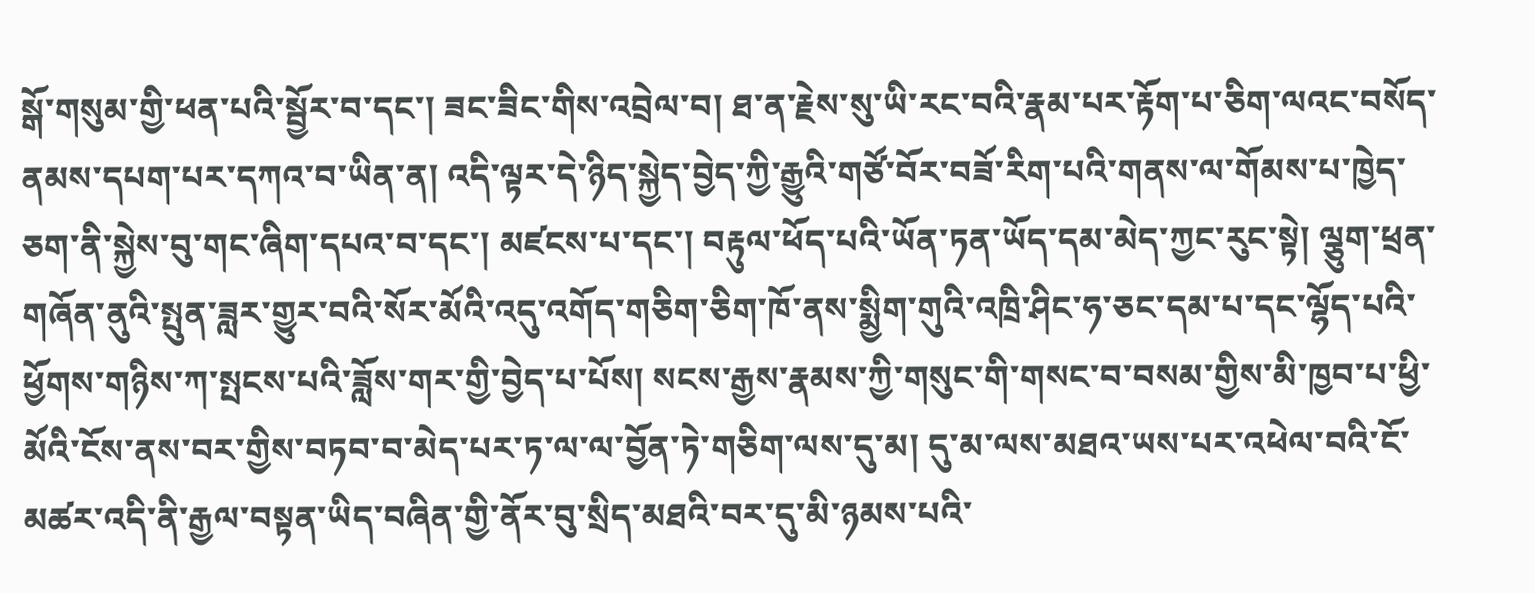སྒོ་གསུམ་གྱི་ཕན་པའི་སྦྱོར་བ་དང་། ཟང་ཟིང་གིས་འབྲེལ་བ། ཐ་ན་རྗེས་སུ་ཡི་རང་བའི་རྣམ་པར་རྟོག་པ་ཅིག་ལའང་བསོད་ནམས་དཔག་པར་དཀའ་བ་ཡིན་ན། འདི་ལྟར་དེ་ཉིད་སྐྱེད་བྱེད་ཀྱི་རྒྱུའི་གཙོ་བོར་བཟོ་རིག་པའི་གནས་ལ་གོམས་པ་ཁྱེད་ཅག་ནི་སྐྱེས་བུ་གང་ཞིག་དཔའ་བ་དང་། མཛངས་པ་དང་། བརྟུལ་ཕོད་པའི་ཡོན་ཏན་ཡོད་དམ་མེད་ཀྱང་རུང་སྟེ། ལྕུག་ཕྲན་གཞོན་ནུའི་སྤུན་ཟླར་གྱུར་བའི་སོར་མོའི་འདུ་འགོད་གཅིག་ཅིག་ཁོ་ནས་སྨྱིག་གུའི་འཁྲི་ཤིང་ཧ་ཅང་དམ་པ་དང་ལྷོད་པའི་ཕྱོགས་གཉིས་ཀ་སྤངས་པའི་ཟློས་གར་གྱི་བྱེད་པ་པོས། སངས་རྒྱས་རྣམས་ཀྱི་གསུང་གི་གསང་བ་བསམ་གྱིས་མི་ཁྱབ་པ་ཕྱི་མོའི་ངོས་ནས་བར་གྱིས་བཏབ་བ་མེད་པར་ཏ་ལ་ལ་བྱོན་ཏེ་གཅིག་ལས་དུ་མ། དུ་མ་ལས་མཐའ་ཡས་པར་འཕེལ་བའི་ངོ་མཚར་འདི་ནི་རྒྱལ་བསྟན་ཡིད་བཞིན་གྱི་ནོར་བུ་སྲིད་མཐའི་བར་དུ་མི་ཉམས་པའི་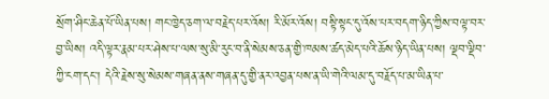སྲོག་ཤིང་ཆེན་པོ་ཡིན་པས། གང་ཁྱེད་ཅག་ལ་བརྗེད་པར་འོས། རི་མོར་འོས། བསྟི་སྟང་དུ་འོས་པར་བདག་ཉིད་ཀྱིས་བལྟ་བར་བྱ་ཡིས། འདི་ལྟར་རྣམ་པར་ཤེས་པ་ལས་སུ་མི་རུང་བ་ནི་སེམས་ཅན་གྱི་ཁམས་ཚད་མེད་པའི་ཆོས་ཉིད་ཡིན་པས། ལྡབ་ལྡིབ་ཀྱི་ངག་དང་། དེའི་རྗེས་སུ་སེམས་གཞན་ནས་གཞན་དུ་གྱི་ནར་འབྱན་པས་ན་ཡི་གེའི་ལམ་དུ་བརྗོད་པ་མ་ཡིན་པ་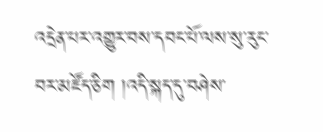འདྲེན་པར་འགྱུར་བས་དབང་པོ་ལས་སུ་རུང་བར་མཛོད་ཅིག །འདི་སྐད་དུ་བཤེས་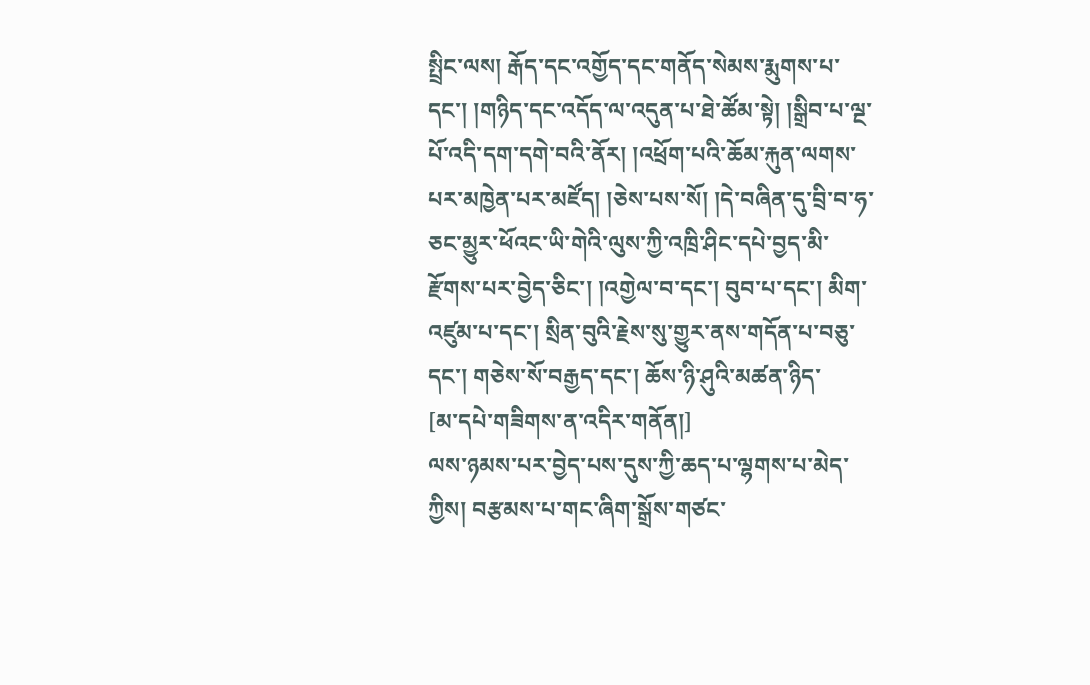སྤྲིང་ལས། རྒོད་དང་འགྱོད་དང་གནོད་སེམས་རྨུགས་པ་དང་། །གཉིད་དང་འདོད་ལ་འདུན་པ་ཐེ་ཚོམ་སྟེ། །སྒྲིབ་པ་ལྔ་པོ་འདི་དག་དགེ་བའི་ནོར། །འཕྲོག་པའི་ཆོམ་རྐུན་ལགས་པར་མཁྱེན་པར་མཛོད། །ཅེས་པས་སོ། །དེ་བཞིན་དུ་བྲི་བ་ཧ་ཅང་མྱུར་ཕོའང་ཡི་གེའི་ལུས་ཀྱི་འཁྲི་ཤིང་དཔེ་བྱད་མི་རྫོགས་པར་བྱེད་ཅིང་། །འགྱེལ་བ་དང་། བུབ་པ་དང་། མིག་འཛུམ་པ་དང་། སྲིན་བུའི་རྗེས་སུ་གྱུར་ནས་གདོན་པ་བཅུ་དང་། གཅེས་སོ་བརྒྱད་དང་། ཆོས་ཉི་ཤུའི་མཚན་ཉིད་
[མ་དཔེ་གཟིགས་ན་འདིར་གནོན།]
ལས་ཉམས་པར་བྱེད་པས་དུས་ཀྱི་ཆད་པ་ལྷགས་པ་མེད་ཀྱིས། བརྩམས་པ་གང་ཞིག་སྒྲོས་གཙང་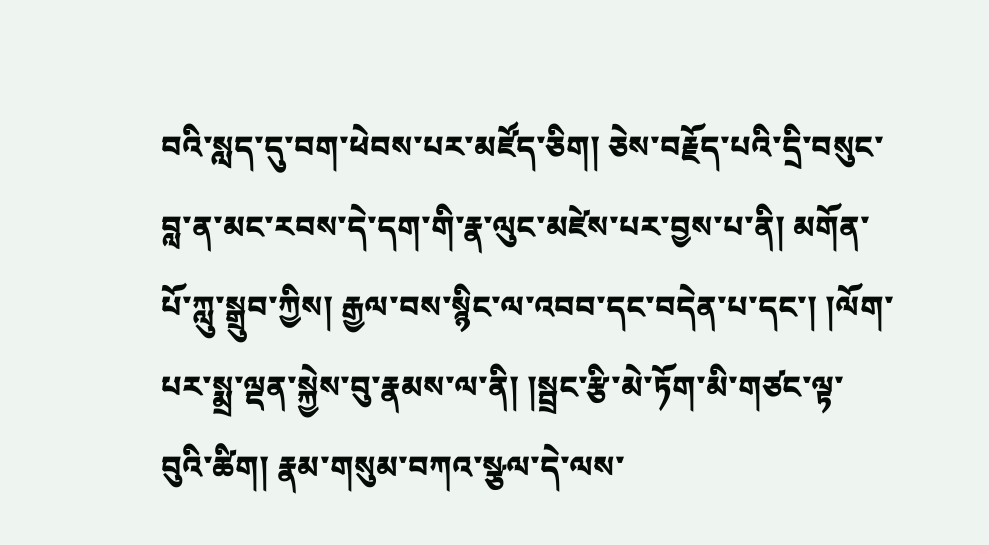བའི་སླད་དུ་བག་ཕེབས་པར་མཛོད་ཅིག། ཅེས་བརྗོད་པའི་དྲི་བསུང་བླ་ན་མང་རབས་དེ་དག་གི་རྣ་ལུང་མཛེས་པར་བྱས་པ་ནི། མགོན་པོ་ཀླུ་སྒྲུབ་ཀྱིས། རྒྱལ་བས་སྙིང་ལ་འབབ་དང་བདེན་པ་དང་། །ལོག་པར་སྨྲ་ལྡན་སྐྱེས་བུ་རྣམས་ལ་ནི། །སྦྲང་རྩི་མེ་ཏོག་མི་གཙང་ལྟ་བུའི་ཚིག། རྣམ་གསུམ་བཀའ་སྩལ་དེ་ལས་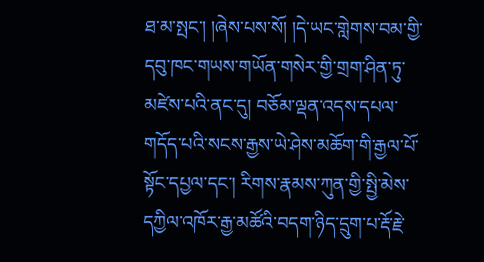ཐ་མ་སྤང་། །ཞེས་པས་སོ། །དེ་ཡང་གླེགས་བམ་གྱི་དབུ་ཁང་གཡས་གཡོན་གསེར་གྱི་གྲག་ཤིན་ཏུ་མཛེས་པའི་ནང་དུ། བཅོམ་ལྡན་འདས་དཔལ་གདོད་པའི་སངས་རྒྱས་ཡེ་ཤེས་མཆོག་གི་རྒྱལ་པོ་སྟོང་དཔྱལ་དང་། རིགས་རྣམས་ཀུན་གྱི་སྤྱི་མེས་དཀྱིལ་འཁོར་རྒྱ་མཚོའི་བདག་ཉིད་དྲུག་པ་རྡོ་རྗེ་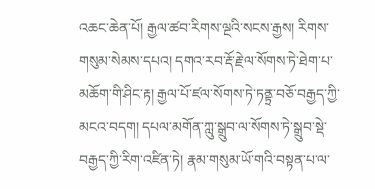འཆང་ཆེན་པོ། རྒྱལ་ཚབ་རིགས་ལྔའི་སངས་རྒྱས། རིགས་གསུམ་སེམས་དཔའ། དགའ་རབ་རྡོ་རྗེ་ལ་སོགས་ཏེ་ཐེག་པ་མཆོག་གི་ཤིང་རྟ། རྒྱལ་པོ་ཛལ་སོགས་ཏེ་ཏནྟྲ་བཅོ་བརྒྱད་ཀྱི་མངའ་བདག། དཔལ་མགོན་ཀླུ་སྒྲུབ་ལ་སོགས་ཏེ་སྒྲུབ་སྡེ་བརྒྱད་ཀྱི་རིག་འཛིན་ཏེ། རྣམ་གསུམ་ཡོ་གའི་བསྟན་པ་ལ་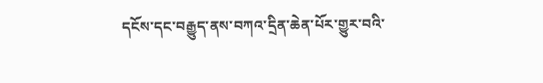དངོས་དང་བརྒྱུད་ནས་བཀའ་དྲིན་ཆེན་པོར་གྱུར་བའི་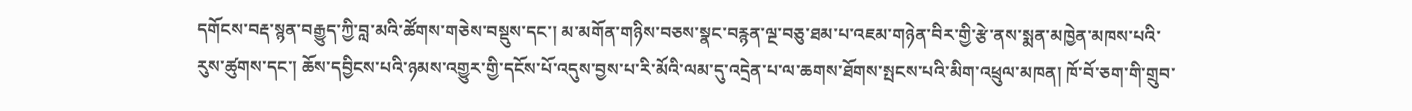དགོངས་བརྡ་སྙན་བརྒྱུད་ཀྱི་བླ་མའི་ཚོགས་གཅེས་བསྡུས་དང་། མ་མགོན་གཉིས་བཅས་སྣང་བརྙན་ལྔ་བཅུ་ཐམ་པ་འཇམ་གཉེན་བིར་གྱི་རྩེ་ནས་སྨན་མཁྱེན་མཁས་པའི་རུས་ཚུགས་དང་། ཆོས་དབྱིངས་པའི་ཉམས་འགྱུར་གྱི་དངོས་པོ་འདུས་བྱས་པ་རི་མོའི་ལམ་དུ་འདྲེན་པ་ལ་ཆགས་ཐོགས་སྤངས་པའི་མིག་འཕྲུལ་མཁན། ཁོ་བོ་ཅག་གི་གྲུབ་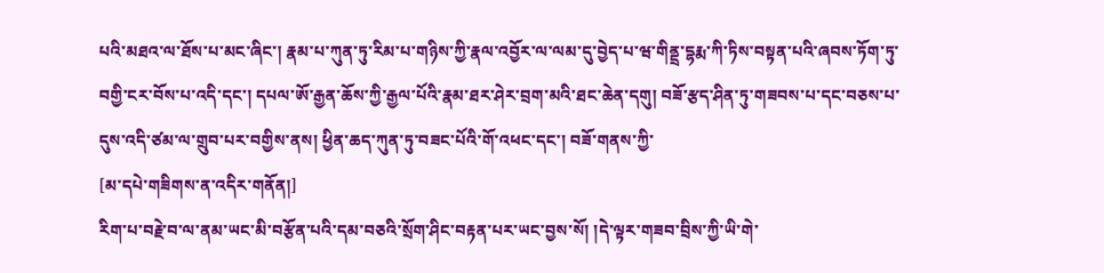པའི་མཐའ་ལ་ཐོས་པ་མང་ཞིང་། རྣམ་པ་ཀུན་ཏུ་རིམ་པ་གཉིས་ཀྱི་རྣལ་འབྱོར་ལ་ལམ་དུ་བྱེད་པ་ཝ་གིནྡྲ་དྷརྨ་ཀི་ཏིས་བསྟན་པའི་ཞབས་ཏོག་ཏུ་བགྱི་ངར་བོས་པ་འདི་དང་། དཔལ་ཨོ་རྒྱན་ཆོས་ཀྱི་རྒྱལ་པོའི་རྣམ་ཐར་ཤེར་བྲག་མའི་ཐང་ཆེན་དགུ། བཟོ་རྩད་ཤིན་ཏུ་གཟབས་པ་དང་བཅས་པ་དུས་འདི་ཙམ་ལ་གྲུབ་པར་བགྱིས་ནས། ཕྱིན་ཆད་ཀུན་ཏུ་བཟང་པོའི་གོ་འཕང་དང་། བཟོ་གནས་ཀྱི་
[མ་དཔེ་གཟིགས་ན་འདིར་གནོན།]
རིག་པ་བརྗེ་བ་ལ་ནམ་ཡང་མི་བརྩོན་པའི་དམ་བཅའི་སྲོག་ཤིང་བརྟན་པར་ཡང་བྱས་སོ། །དེ་ལྟར་གཟབ་བྲིས་ཀྱི་ཡི་གེ་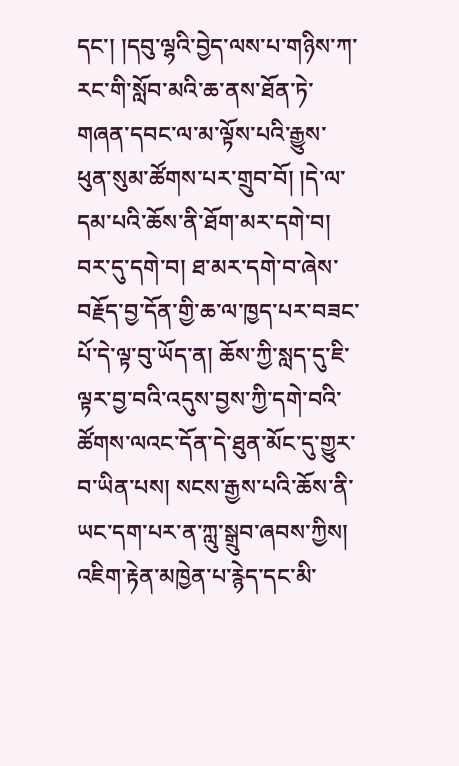དང་། །དབུ་ལྷའི་བྱེད་ལས་པ་གཉིས་ཀ་རང་གི་སློབ་མའི་ཆ་ནས་ཐོན་ཏེ་གཞན་དབང་ལ་མ་ལྟོས་པའི་རྒྱུས་ཕུན་སུམ་ཚོགས་པར་གྲུབ་བོ། །དེ་ལ་དམ་པའི་ཆོས་ནི་ཐོག་མར་དགེ་བ། བར་དུ་དགེ་བ། ཐ་མར་དགེ་བ་ཞེས་བརྗོད་བྱ་དོན་གྱི་ཆ་ལ་ཁྱད་པར་བཟང་པོ་དེ་ལྟ་བུ་ཡོད་ན། ཆོས་ཀྱི་སླད་དུ་ཇི་ལྟར་བྱ་བའི་འདུས་བྱས་ཀྱི་དགེ་བའི་ཚོགས་ལའང་དོན་དེ་ཐུན་མོང་དུ་གྱུར་བ་ཡིན་པས། སངས་རྒྱས་པའི་ཆོས་ནི་ཡང་དག་པར་ན་ཀླུ་སྒྲུབ་ཞབས་ཀྱིས། འཇིག་རྟེན་མཁྱེན་པ་རྙེད་དང་མི་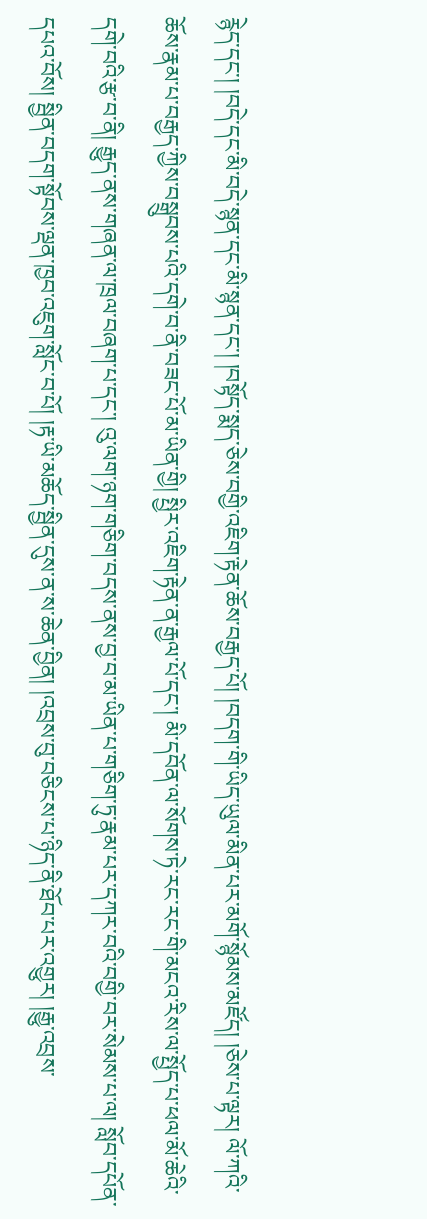རྙེད་དང་། །བདེ་དང་མི་བདེ་སྙན་དང་མི་སྙན་དང་། །བསྟོད་སྨད་ཅེས་བགྱི་འཇིག་རྟེན་ཆོས་བརྒྱད་པོ། །བདག་གི་ཡིད་ཡུལ་མིན་པར་མགོ་སྙོམས་མཛོད། །ཅེས་པ་ལྟར། ལོ་ཀའི་ཆོས་རྣམ་པ་བརྒྱད་ཀྱིས་བསྒྲུབས་པའི་དགེ་བ་ནི་བཟང་པོ་མ་ཡིན་གྱི། སྤྱིར་འཇིག་རྟེན་ན་རྒྱལ་པོ་དང་། མི་དབོན་ལ་སོགས་ཏེ་རང་རང་གི་མངའ་རིས་ལ་སྤྱོད་པ་ཕལ་མོ་ཆེའི་དགེ་བའི་རྩ་བ་ནི། རྒྱུད་ནས་གཞན་ལ་ཁྲལ་བཞག་པ་དང་། འུ་ལག་ཉག་གཅིག་བདས་ནས་བྱ་བ་མ་ཡིན་པ་གཅིག་ཏུ་རྣམ་པར་དཀར་བའི་བགྱི་བར་སེམས་པ་ལ། སློབ་དཔོན་དཔའ་བོས། སྦྱིན་བདག་སྟོབས་ལྡན་ཁྱབ་འཇུག་སློང་བ་པོ། །རྟ་ཡི་མཆོད་སྦྱིན་དུས་ན་ས་ཆེན་བྱིན། །འབྲས་བུ་བཅིངས་པ་ཉིད་ནི་ཐོབ་པར་འགྱུར། །རྒྱུ་འབྲས་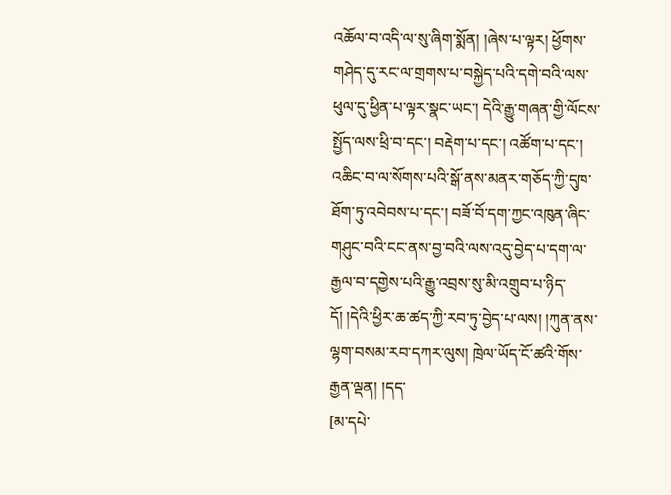འཆོལ་བ་འདི་ལ་སུ་ཞིག་སྨོན། །ཞེས་པ་ལྟར། ཕྱོགས་གཤེད་དུ་རང་ལ་གྲགས་པ་བསྐྱེད་པའི་དགེ་བའི་ལས་ཕུལ་དུ་ཕྱིན་པ་ལྟར་སྣང་ཡང་། དེའི་རྒྱུ་གཞན་གྱི་ལོངས་སྤྱོད་ལས་ཕྲི་བ་དང་། བརྡེག་པ་དང་། འཚོག་པ་དང་། འཆིང་བ་ལ་སོགས་པའི་སྒོ་ནས་མནར་གཅོད་ཀྱི་དུཁ་ཐོག་ཏུ་འབེབས་པ་དང་། བཟོ་བོ་དག་ཀྱང་འཁུན་ཞིང་གཤུང་བའི་ངང་ནས་བྱ་བའི་ལས་འདུ་བྱེད་པ་དག་ལ་རྒྱལ་བ་དགྱེས་པའི་རྒྱུ་འབྲས་སུ་མི་འགྲུབ་པ་ཉིད་དོ། །དེའི་ཕྱིར་ཆ་ཚད་ཀྱི་རབ་ཏུ་བྱེད་པ་ལས། །ཀུན་ནས་ལྷག་བསམ་རབ་དཀར་ལུས། ཁྲེལ་ཡོད་ངོ་ཚའི་གོས་རྒྱན་ལྡན། །དད་
[མ་དཔེ་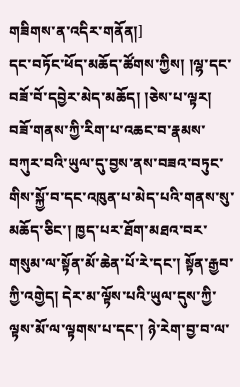གཟིགས་ན་འདིར་གནོན།]
དང་བཏོང་ཕོད་མཆོད་ཚོགས་ཀྱིས། །ལྷ་དང་བཟོ་བོ་དབྱེར་མེད་མཆོད། །ཅེས་པ་ལྟར། བཟོ་གནས་ཀྱི་རིག་པ་འཆང་བ་རྣམས་བཀུར་བའི་ཡུལ་དུ་བྱས་ནས་བཟའ་བཏུང་གིས་སྐྱོ་བ་དང་འཁུན་པ་མེད་པའི་གནས་སུ་མཆོད་ཅིང་། ཁྱད་པར་ཐོག་མཐའ་བར་གསུམ་ལ་སྟོན་མོ་ཆེན་པོ་རེ་དང་། སྟོན་རྒྱབ་ཀྱི་འགྱེད། དེར་མ་ལྟོས་པའི་ཡུལ་དུས་ཀྱི་ལྟས་མོ་ལ་ལྟགས་པ་དང་། ཉེ་རེག་བྱ་བ་ལ་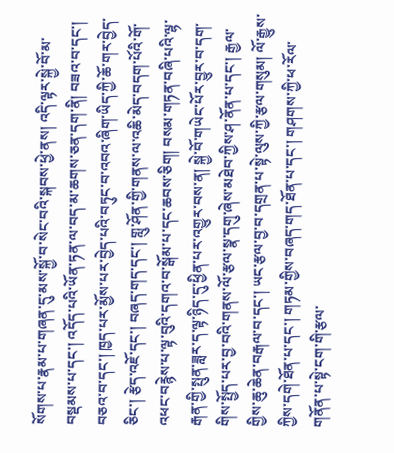སོགས་པ་རྣམ་པ་གཞན་དུ་མས་སྐྱོ་བ་སེང་བའི་སྐབས་ཕྱེ་ནས། འདི་ལྟར་སྐྱེ་བོ་མ་བསྡམས་པ་དང་། འདོད་པའི་ཡོན་ཏན་ལ་བད་མ་ཆགས་ཅན་དག་ནི། བཟའ་བ་དང་། བཅའ་བ་དང་། ཁྱད་པར་མྱོས་པར་བྱེད་པའི་བཏུང་བ་འབའ་ཞིག་ཡིད་ཀྱི་ཆོ་གར་བྱེད་ཅིང་། རྩེད་འཇོ་དང་། བཞད་གད་དང་། གླུ་ཤོན་གྱི་གནས་ལ་འཆི་མེད་བདག་པོའི་གོ་འཕང་བརྙེས་པ་ལྟ་བུའི་དགའ་བ་སྒོམ་པ་དང་ཆབས་ཅིག། བསམ་གཏན་བཞི་པའི་ལྷ་རྒན་གྱི་སྤུན་ཟླར་ད་ལྟ་ཉིད་དུ་ཕྱིན་པར་འགྱུར་བས་ན། སྐྱེ་བོ་གཡེང་པོར་བྱུར་བ་དག་གིས་སྤྱོད་པར་བྱ་བའི་གནས་ལོ་རྩལ་སྣ་དགུ་ཞེས་མཐེབ་ཀྱིས་ཤ་ནོན་པ་དང་། རྒྱལ་གྱིས་ཆུ་ཆེན་བརྒལ་བ་དང་། ཡང་རྩལ་བྱ་བ་དགྲན་པ་སྟེ་ལུས་ཀྱི་རྩལ་གསུམ། ལོ་རྒྱུས་ཀྱིས་དགེ་ཐོན་པ་དང་། གཏམ་གྱིས་བཞད་གད་ཐོན་པ་དང་། གཤགས་ཀྱི་ཕ་རོལ་གནོན་པ་སྟེ་ངག་གི་རྩལ་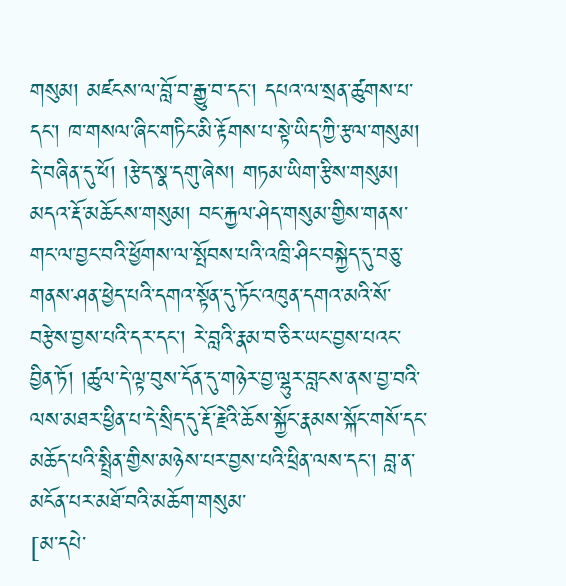གསུམ། མཛངས་ལ་བློ་བ་རྒྱུ་བ་དང་། དཔའ་ལ་སྲན་ཚུགས་པ་དང་། ཁ་གསལ་ཞིང་གཏིང་མི་རྟོགས་པ་སྟེ་ཡིད་ཀྱི་རྩལ་གསུམ། དེ་བཞིན་དུ་ཕོ། །རྩེད་སྣ་དགུ་ཞེས། གཏམ་ཡིག་རྩིས་གསུམ། མདའ་རྡོ་མཆོངས་གསུམ། བང་རྐྱལ་ཤེད་གསུམ་གྱིས་གནས་གང་ལ་བྱང་བའི་ཕྱོགས་ལ་སྤོབས་པའི་འཁྲི་ཤིང་བསྐྱེད་དུ་བཅུ་གནས་ཤན་ཕྱེད་པའི་དགའ་སྟོན་དུ་ཏོང་འཁུན་དགའ་མའི་སོ་བརྩེས་བྱས་པའི་དར་དང་། རེ་བླའི་རྣམ་བ་ཅིར་ཡང་བྱས་པའང་བྱིན་ཏོ། །ཚུལ་དེ་ལྟ་བུས་དོན་དུ་གཉེར་བྱ་ལྷུར་བླངས་ནས་བྱ་བའི་ལས་མཐར་ཕྱིན་པ་དེ་སྲིད་དུ་རྡོ་རྗེའི་ཆོས་སྐྱོང་རྣམས་སྐོང་གསོ་དང་མཆོད་པའི་སྤྲིན་གྱིས་མཉེས་པར་བྱས་པའི་ཕྲིན་ལས་དང་། བླ་ན་མངོན་པར་མཐོ་བའི་མཆོག་གསུམ་
[མ་དཔེ་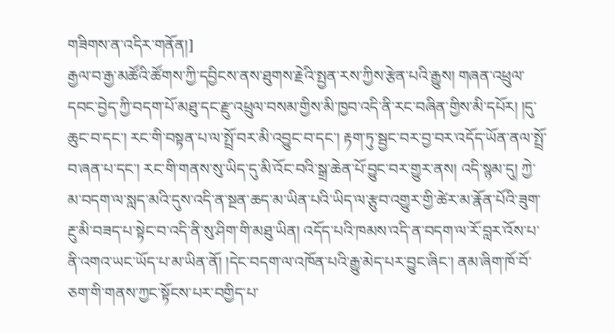གཟིགས་ན་འདིར་གནོན།]
རྒྱལ་བ་རྒྱ་མཚོའི་ཚོགས་ཀྱི་དབྱིངས་ནས་ཐུགས་རྗེའི་སྤྱན་རས་ཀྱིས་རྩེན་པའི་རྒྱུས། གཞན་འཕྲུལ་དབང་བྱེད་ཀྱི་བདག་པོ་མཐུ་དང་རྫུ་འཕྲུལ་བསམ་གྱིས་མི་ཁྱབ་འདི་ནི་རང་བཞིན་གྱིས་མི་དཔོར། །དུ་ཆུང་བ་དང་། རང་གི་བསྟན་པ་ལ་སྤྲོ་བར་མི་འབྱུང་བ་དང་། རྟག་ཏུ་སྦྱང་བར་བྱ་བར་འདོད་ཡོན་ནལ་སྤྲོ་བ་ཞན་པ་དང་། རང་གི་གནས་སུ་ཡིད་དུ་མི་འོང་བའི་སྒྲ་ཆེན་པོ་བྱུང་བར་གྱུར་ནས། འདི་སྙམ་དུ། ཀྱེ་མ་བདག་ལ་སླད་མའི་དུས་འདི་ན་སྔན་ཆད་མ་ཡིན་པའི་ཡིད་ལ་རྩུབ་འགྱུར་གྱི་ཚེར་མ་རྣོན་པོའི་ཟུག་རྔུ་མི་བཟད་པ་སྟེང་བ་འདི་ནི་སུ་ཤིག་གི་མཐུ་ཡིན། འདོད་པའི་ཁམས་འདི་ན་བདག་ལ་རོ་བླར་འོས་པ་ནི་འགའ་ཡང་ཡོད་པ་མ་ཡིན་ནོ། །དེང་བདག་ལ་འཁོན་པའི་རྒྱུ་མེད་པར་བྱུང་ཞིང་། ནམ་ཞིག་ཁོ་བོ་ཅག་གི་གནས་ཀྱང་སྟོངས་པར་བགྱིད་པ་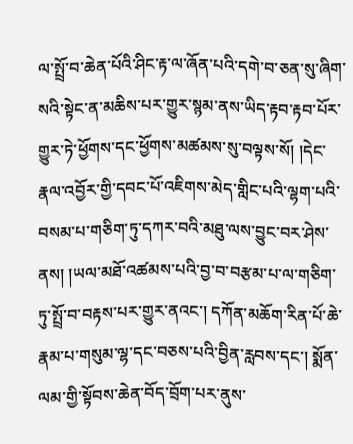ལ་སྤྲོ་བ་ཆེན་པོའི་ཤིང་རྟ་ལ་ཞོན་པའི་དགེ་བ་ཅན་སུ་ཞིག་སའི་སྟེང་ན་མཆིས་པར་གྱུར་སྙམ་ནས་ཡིད་རྟབ་རྟབ་པོར་གྱུར་ཏེ་ཕྱོགས་དང་ཕྱོགས་མཚམས་སུ་བལྟས་སོ། །དེང་རྣལ་འབྱོར་གྱི་དབང་པོ་འཇིགས་མེད་གླིང་པའི་ལྷག་པའི་བསམ་པ་གཅིག་ཏུ་དཀར་བའི་མཐུ་ལས་བྱུང་བར་ཤེས་ནས། །ཡལ་མཐོ་འཚམས་པའི་བྱ་བ་བརྩམ་པ་ལ་གཅིག་ཏུ་སྤྲོ་བ་བརྟས་པར་གྱུར་ནའང་། དཀོན་མཆོག་རིན་པོ་ཆེ་རྣམ་པ་གསུམ་ལྷ་དང་བཅས་པའི་བྱིན་རླབས་དང་། སྨོན་ལམ་གྱི་སྟོབས་ཆེན་བོད་བྲོག་པར་ནུས་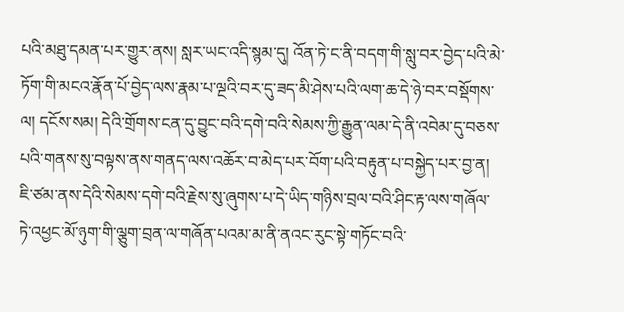པའི་མཐུ་དམན་པར་གྱུར་ནས། སླར་ཡང་འདི་སྙམ་དུ། འོན་ཏེ་ང་ནི་བདག་གི་སླུ་བར་བྱེད་པའི་མེ་ཏོག་གི་མངའ་རྣོན་པོ་བྱེད་ལས་རྣམ་པ་ལྔའི་བར་དུ་ཟད་མི་ཤེས་པའི་ལག་ཆ་དེ་ཉེ་བར་བསྡོགས་ལ། དངོས་སམ། དེའི་གྲོགས་ངན་དུ་བྱུང་བའི་དགེ་བའི་སེམས་ཀྱི་རྒྱུན་ལམ་དེ་ནི་འབེམ་དུ་བཅས་པའི་གནས་སུ་བལྟས་ནས་གནད་ལས་འཆོར་བ་མེད་པར་བོག་པའི་བརྟུན་པ་བསྐྱེད་པར་བྱ་ན། ཇི་ཙམ་ནས་དེའི་སེམས་དགེ་བའི་རྗེས་སུ་ཞུགས་པ་དེ་ཡིད་གཉིས་བྲལ་བའི་ཤིང་རྟ་ལས་གཞོལ་ཏེ་འཕྱང་མོ་ཉུག་གི་ལྕུག་བྲན་ལ་གཞོན་པའམ་མ་ནི་ནའང་རུང་སྟེ་གཏོང་བའི་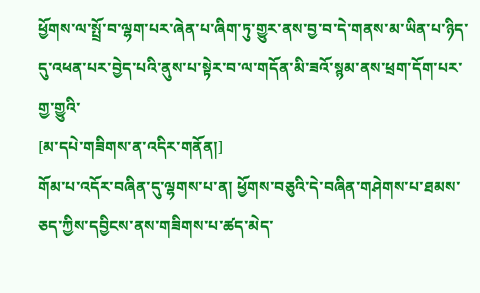ཕྱོགས་ལ་སྤྲོ་བ་ལྷག་པར་ཞེན་པ་ཞིག་ཏུ་གྱུར་ནས་བྱ་བ་དེ་གནས་མ་ཡིན་པ་ཉིད་དུ་འཕན་པར་བྱེད་པའི་ནུས་པ་སྟེར་བ་ལ་གདོན་མི་ཟའོ་སྙམ་ནས་ཕྲག་དོག་པར་གྱ་གྱུའི་
[མ་དཔེ་གཟིགས་ན་འདིར་གནོན།]
གོམ་པ་འདོར་བཞིན་དུ་ལྷགས་པ་ན། ཕྱོགས་བཅུའི་དེ་བཞིན་གཤེགས་པ་ཐམས་ཅད་ཀྱིས་དབྱིངས་ནས་གཟིགས་པ་ཚད་མེད་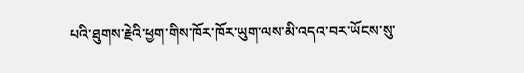པའི་ཐུགས་རྗེའི་ཕྱག་གིས་ཁོར་ཁོར་ཡུག་ལས་མི་འདའ་བར་ཡོངས་སུ་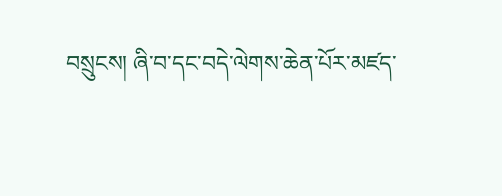བསྲུངས། ཞི་བ་དང་བདེ་ལེགས་ཆེན་པོར་མཛད་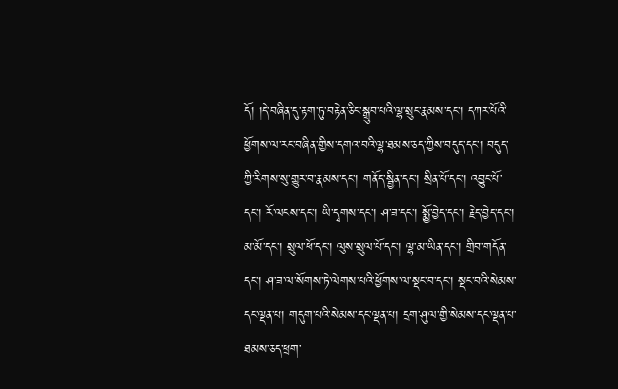དོ། །དེ་བཞིན་དུ་རྟག་ཏུ་བརྟེན་ཅིང་སྒྲུབ་པའི་ལྷ་སྲུང་རྣམས་དང་། དཀར་པོའི་ཕྱོགས་ལ་རང་བཞིན་གྱིས་དགའ་བའི་ལྷ་ཐམས་ཅད་ཀྱིས་བདུད་དང་། བདུད་ཀྱི་རིགས་སུ་གྱུར་བ་རྣམས་དང་། གནོད་སྦྱིན་དང་། སྲིན་པོ་དང་། འབྱུང་པོ་དང་། རོ་ལངས་དང་། ཡི་དྭགས་དང་། ཤ་ཟ་དང་། སྨྱོ་བྱེད་དང་། རྗེད་བྱེད་དང་། མ་མོ་དང་། སྲུལ་ཕོ་དང་། ལུས་སྲུལ་པོ་དང་། ལྷ་མ་ཡིན་དང་། གྲིབ་གདོན་དང་། ཤ་ཟ་ལ་སོགས་ཏེ་ལེགས་པའི་ཕྱོགས་ལ་སྡང་བ་དང་། སྡང་བའི་སེམས་དང་ལྡན་པ། གདུག་པའི་སེམས་དང་ལྡན་པ། དྲག་ཤུལ་གྱི་སེམས་དང་ལྡན་པ་ཐམས་ཅད་ཕྲག་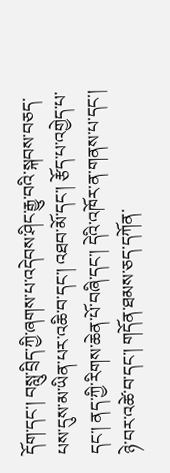དོག་དང་། བསླུ་བྲིད་ཀྱི་ཞགས་པ་འདེབས་ཤིང་རྒྱུ་བའི་སྐབས་བཅད་པས་དུས་མ་ཡིན་པར་འཆི་བ་དང་། འཐབ་མོ་དང་། རྩོད་པ་འགྱེད་པ་དང་། ནད་ཀྱི་རིགས་ཆེན་པོ་བཞི་དང་། དེའི་འཁོར་ན་གནས་པ་དང་། ཉེ་བར་འཚེ་བ་དང་། གདོན་ཐམས་ཅད་དཀོན་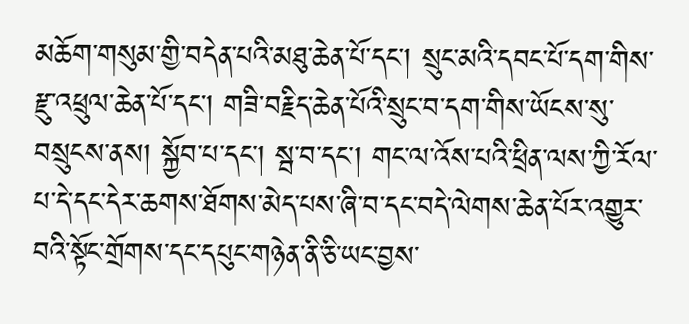མཆོག་གསུམ་གྱི་བདེན་པའི་མཐུ་ཆེན་པོ་དང་། སྲུང་མའི་དབང་པོ་དག་གིས་རྫུ་འཕྲུལ་ཆེན་པོ་དང་། གཟི་བརྗིད་ཆེན་པོའི་སྲུང་བ་དག་གིས་ཡོངས་སུ་བསྲུངས་ནས། སྐྱོབ་པ་དང་། སྦ་བ་དང་། གང་ལ་འོས་པའི་ཕྲིན་ལས་ཀྱི་རོལ་པ་དེ་དང་དེར་ཆགས་ཐོགས་མེད་པས་ཞི་བ་དང་བདེ་ལེགས་ཆེན་པོར་འགྱུར་བའི་སྟོང་གྲོགས་དང་དཔུང་གཉེན་ནི་ཅི་ཡང་བྱས་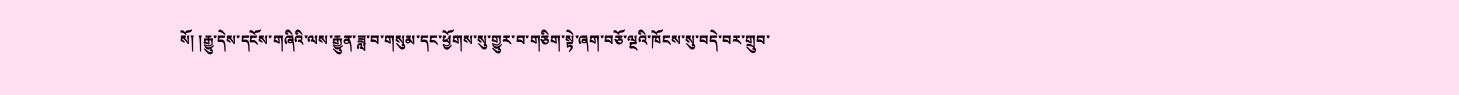སོ། །རྒྱུ་དེས་དངོས་གཞིའི་ལས་རྒྱུན་ཟླ་བ་གསུམ་དང་ཕྱོགས་སུ་གྱུར་བ་གཅིག་སྟེ་ཞག་བཅོ་ལྔའི་ཁོངས་སུ་བདེ་བར་གྲུབ་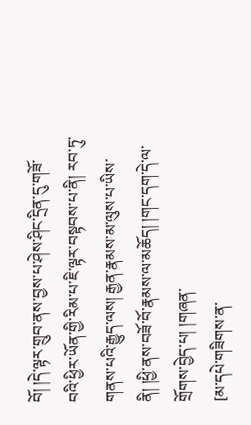བོ། །དེ་ལྟར་གྲུབ་ནས་བྱས་པ་ཤེས་ཤིང་དྲིན་དུ་གཟོ་བའི་ཕྱིར་ཡོན་གྱི་རིམ་པ་ཇི་ལྟར་བསྟབས་པ་ནི། རབ་ཏུ་གནས་པའི་རྒྱུད་ལས། རྒྱན་རྣམས་མ་ལུས་པ་ཡིས་ནི། །ཕྱི་ནས་བཟོ་བོ་རྣམས་ལ་མཆོད། །གང་དག་དེ་ལ་གྲོགས་བྱེད་པ། །གཞན་
[མ་དཔེ་གཟིགས་ན་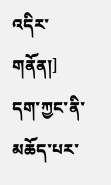འདིར་གནོན།]
དག་ཀྱང་ནི་མཆོད་པར་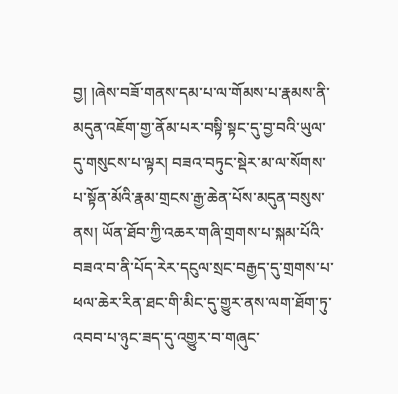བྱ། །ཞེས་བཟོ་གནས་དམ་པ་ལ་གོམས་པ་རྣམས་ནི་མདུན་འཇོག་གྱ་ནོམ་པར་བསྟི་སྟང་དུ་བྱ་བའི་ཡུལ་དུ་གསུངས་པ་ལྟར། བཟའ་བཏུང་སྡེར་མ་ལ་སོགས་པ་སྟོན་མོའི་རྣམ་གྲངས་རྒྱ་ཆེན་པོས་མདུན་བསུས་ནས། ཡོན་ཐོབ་ཀྱི་འཆར་གཞི་གྲགས་པ་སྐམ་པོའི་བཟའ་བ་ནི་པོད་རེར་དངུལ་སྲང་བརྒྱད་དུ་གྲགས་པ་ཕལ་ཆེར་རིན་ཐང་གི་མིང་དུ་གྱུར་ནས་ལག་ཐོག་ཏུ་འབབ་པ་ཉུང་ཟད་དུ་འགྱུར་བ་གཞུང་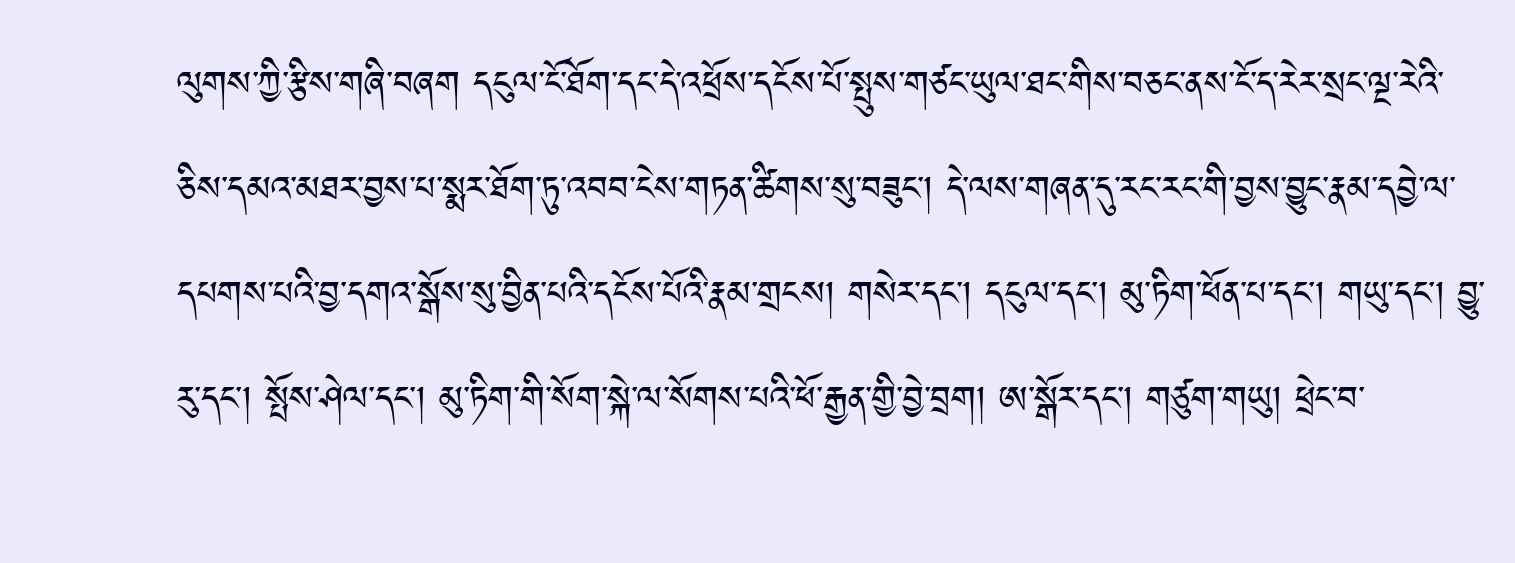ལུགས་ཀྱི་རྩིས་གཞི་བཞག དངུལ་ངོ་ཐོག་དང་དེ་འཕྲོས་དངོས་པོ་སྤུས་གཙང་ཡུལ་ཐང་གིས་བཅང་ནས་ངོ་ད་རེར་སྲང་ལྔ་རེའི་ཅིས་དམའ་མཐར་བྱས་པ་སྨར་ཐོག་ཏུ་འབབ་ངེས་གཏན་ཚིགས་སུ་བཟུང་། དེ་ལས་གཞན་དུ་རང་རང་གི་བྱས་བྱུང་རྣམ་དབྱེ་ལ་དཔགས་པའི་བྱ་དགའ་སྒོས་སུ་བྱིན་པའི་དངོས་པོའི་རྣམ་གྲངས། གསེར་དང་། དངུལ་དང་། མུ་ཏིག་ཕོན་པ་དང་། གཡུ་དང་། བྱུ་རུ་དང་། སྤོས་ཤེལ་དང་། མུ་ཏིག་གི་སོག་སྐེ་ལ་སོགས་པའི་ཕོ་རྒྱན་གྱི་བྱེ་བྲག། ཨ་སྒོར་དང་། གཙུག་གཡུ། ཕྲེང་བ་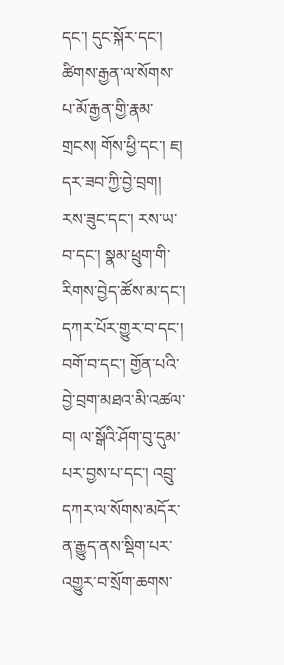དང་། དུང་སྐོར་དང་། ཚིགས་རྒྱན་ལ་སོགས་པ་མོ་རྒྱན་གྱི་རྣམ་གྲངས། གོས་ཕྱི་དང་། ཇ། དར་ཟབ་ཀྱི་བྱེ་བྲག། རས་ཟུང་དང་། རས་ཡ་བ་དང་། སྣམ་ཕྲུག་གི་རིགས་བྱེད་ཚོས་མ་དང་། དཀར་པོར་གྱུར་བ་དང་། བགོ་བ་དང་། གྱོན་པའི་བྱེ་བྲག་མཐའ་མི་འཚལ་བ། ལ་སྒོའི་ཤོག་བུ་དུམ་པར་བྱས་པ་དང་། འབྲུ་དཀར་ལ་སོགས་མདོར་ན་རྒྱུད་ནས་སྡིག་པར་འགྱུར་བ་སྲོག་ཆགས་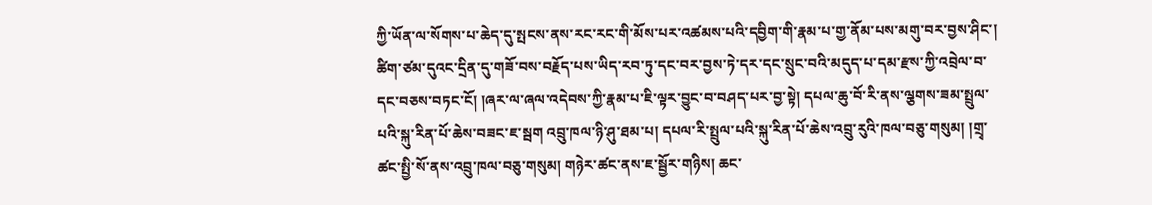ཀྱི་ཡོན་ལ་སོགས་པ་ཆེད་དུ་སྤངས་ནས་རང་རང་གི་མོས་པར་འཚམས་པའི་དབྱིག་གི་རྣམ་པ་གྱ་ནོམ་པས་མགུ་བར་བྱས་ཤིང་། ཚིག་ཙམ་དུའང་དྲིན་དུ་གཟོ་བས་བརྗོད་པས་ཡིད་རབ་ཏུ་དང་བར་བྱས་ཏེ་དར་དང་སྲུང་བའི་མདུད་པ་དམ་རྫས་ཀྱི་འབྲེལ་བ་དང་བཅས་བཏང་ངོ། །ཞར་ལ་ཞལ་འདེབས་ཀྱི་རྣམ་པ་ཇི་ལྟར་བྱུང་བ་བཤད་པར་བྱ་སྟེ། དཔལ་ཆུ་བོ་རི་ནས་ལྕགས་ཟམ་སྤྲུལ་པའི་སྐུ་རིན་པོ་ཆེས་བཟང་ཇ་སྦག འབྲུ་ཁལ་ཉི་ཤུ་ཐམ་པ། དཔལ་རི་སྤྲུལ་པའི་སྐུ་རིན་པོ་ཆེས་འབྲུ་རུའི་ཁལ་བཅུ་གསུམ། །གྲྭ་ཚང་སྤྱི་སོ་ནས་འབྲུ་ཁལ་བཅུ་གསུམ། གཉེར་ཚང་ནས་ཇ་སྦྱོར་གཉིས། ཆང་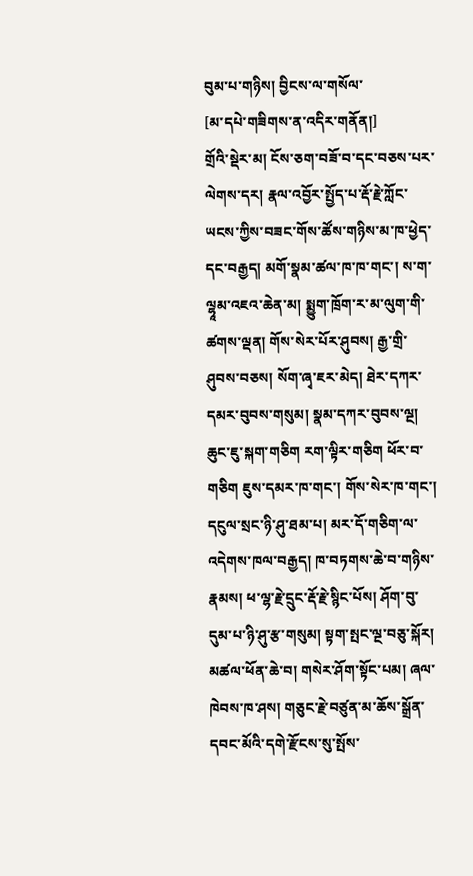བུམ་པ་གཉིས། བྱིངས་ལ་གསོལ་
[མ་དཔེ་གཟིགས་ན་འདིར་གནོན།]
གྲོའི་སྡེར་མ། ངོས་ཅག་བཟོ་བ་དང་བཅས་པར་ལེགས་དར། རྣལ་འབྱོར་སྤྱོད་པ་རྡོ་རྗེ་ཀློང་ཡངས་ཀྱིས་བཟང་གོས་ཚོས་གཉིས་མ་ཁ་ཕྱེད་དང་བརྒྱད། མགོ་སྣམ་ཚལ་ཁ་ཁ་གང་། ས་ག་ལྷཱམ་འཇའ་ཆེན་མ། སྨྱུག་ཁྲོག་ར་མ་ལུག་གི་ཚགས་ལྡན། གོས་སེར་པོར་ཤུབས། རྒྱ་གྲི་ཤུབས་བཅས། སོག་ཞྭ་ཇར་མེད། ཐེར་དཀར་དམར་བུབས་གསུམ། སྣམ་དཀར་བུབས་ལྔ། ཆུང་ཇུ་སྐག་གཅིག རག་ལྟིར་གཅིག ཕོར་བ་གཅིག ཇུས་དམར་ཁ་གང་། གོས་སེར་ཁ་གང་། དངུལ་སྲང་ཉི་ཤུ་ཐམ་པ། མར་དོ་གཅིག་ལ་འདེགས་ཁལ་བརྒྱད། ཁ་བཏགས་ཆེ་བ་གཉིས་རྣམས། ཕ་ལྷ་རྗེ་དྲུང་རྡོ་རྗེ་སྙིང་པོས། ཤོག་བུ་དུམ་པ་ཉི་ཤུ་རྩ་གསུམ། སྟག་སྤང་ལྔ་བཅུ་སྐོར། མཚལ་ཕོན་ཆེ་བ། གསེར་ཤོག་སྟོང་པམ། ཞལ་ཁེབས་ཁ་ཤས། གཅུང་རྗེ་བཙུན་མ་ཆོས་སྒྲོན་དབང་མོའི་དགེ་རྫོངས་སུ་སྤོས་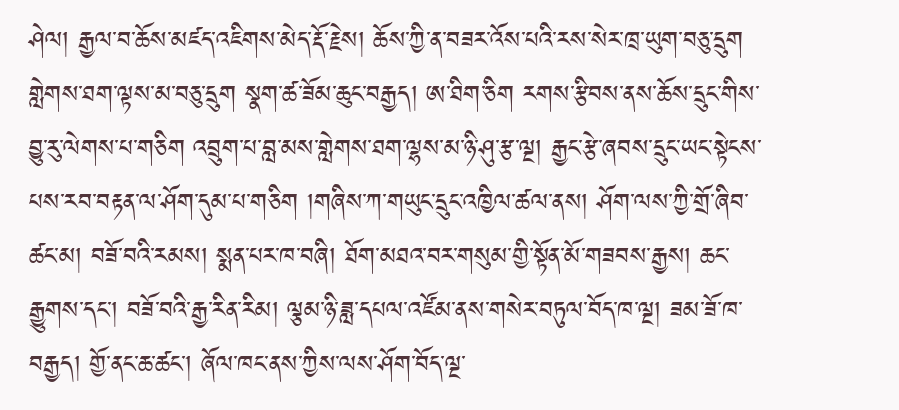ཤེལ། རྒྱལ་བ་ཆོས་མཛད་འཇིགས་མེད་རྡོ་རྗེས། ཆོས་ཀྱི་ན་བཟར་འོས་པའི་རས་སེར་ཁྲ་ཡུག་བཅུ་དྲུག གླེགས་ཐག་ལྟས་མ་བཅུ་དྲུག སྣག་ཚ་ཟོམ་ཆུང་བརྒྱད། ཨ་ཐིག་ཅིག རགས་རྩིབས་ནས་ཆོས་དྲུང་གིས་བྱུ་རུ་ལེགས་པ་གཅིག འབྲུག་པ་བླ་མས་གླེགས་ཐག་ལྷས་མ་ཉི་ཤུ་རྩ་ལྔ། རྒྱང་རྩེ་ཞབས་དྲུང་ཡང་སྟེངས་པས་རབ་བརྟན་ལ་ཤོག་དུམ་པ་གཅིག །གཞིས་ཀ་གཡུང་དྲུང་འཁྱིལ་ཚལ་ནས། ཤོག་ལས་ཀྱི་གྲོ་ཞིབ་ཚང་མ། བཟོ་བའི་རམས། སྨན་པར་ཁ་བཞི། ཐོག་མཐའ་བར་གསུམ་གྱི་སྟོན་མོ་གཟབས་རྒྱས། ཆང་རྒྱུགས་དང་། བཟོ་བའི་རྒྱ་རིན་རིམ། ལྕམ་ཉི་ཟླ་དཔལ་འཛོམ་ནས་གསེར་བཏུལ་བོད་ཁ་ལྔ། ཟམ་ཟོ་ཁ་བརྒྱད། གྱོ་ནང་ཆ་ཚང་། ཞོལ་ཁང་ནས་ཀྱིས་ལས་ཤོག་བོད་ལྔ་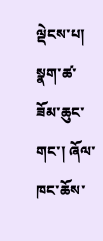ལྡེངས་པ། སྣག་ཚ་ཟོམ་ཆུང་གང་། ཞོལ་ཁང་ཆོས་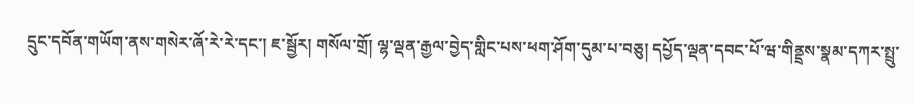དྲུང་དབོན་གཡོག་ནས་གསེར་ཞོ་རེ་རེ་དང་། ཇ་སྦྱོར། གསོལ་གྲོ། ལྷ་ལྡན་རྒྱལ་བྱེད་གླིང་པས་ཕག་ཤོག་དུམ་པ་བཅུ། དཔྱོད་ལྡན་དབང་པོ་ཝ་གིནྡྲས་སྣམ་དཀར་སྤྲུ་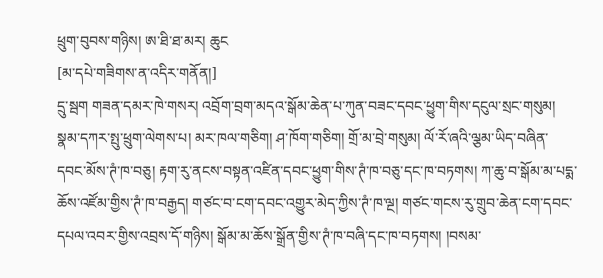ཕྲུག་བུབས་གཉིས། ཨ་ཐི་ཐ་མར། ཆུང
[མ་དཔེ་གཟིགས་ན་འདིར་གནོན།]
དྲུ་སྦག གཟན་དམར་ཁེ་གསར། འབྲོག་བྲག་མདའ་སྒོམ་ཆེན་པ་ཀུན་བཟང་དབང་ཕྱུག་གིས་དངུལ་སྲང་གསུམ། སྣམ་དཀར་སྤུ་ཕྲུག་ལེགས་པ། མར་ཁལ་གཅིག། ཤ་ཁོག་གཅིག། གྲོ་མ་བྲེ་གསུམ། ལོ་རོ་ཞའི་ལྕམ་ཡིད་བཞིན་དབང་མོས་ཊཾ་ཁ་བཅུ། རྟག་རུ་ནངས་བསྟན་འཛིན་དབང་ཕྱུག་གིས་ཊཾ་ཁ་བཅུ་དང་ཁ་བཏགས། ཀ་ཆུ་བ་སྒོམ་མ་པདྨ་ཆོས་འཛོམ་གྱིས་ཊཾ་ཁ་བརྒྱད། གཙང་བ་ངག་དབང་འགྱུར་མེད་ཀྱིས་ཊཾ་ཁ་ལྔ། གཙང་གངས་རུ་གྲུབ་ཆེན་ངག་དབང་དཔལ་འབར་གྱིས་འབྲས་དོ་གཉིས། སྒོམ་མ་ཆོས་སྒྲོན་གྱིས་ཊཾ་ཁ་བཞི་དང་ཁ་བཏགས། །བསམ་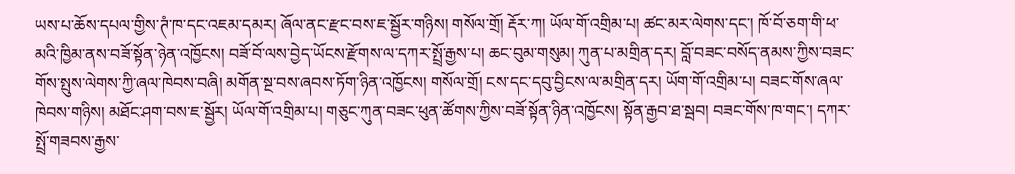ཡས་པ་ཆོས་དཔལ་གྱིས་ཊཾ་ཁ་དང་འཇམ་དམར། ཞོལ་ནང་རྫང་བས་ཇ་སྦྱོར་གཉིས། གསོལ་གྲོ། རྡོར་ཀ། ཡོལ་གོ་འགྲིམ་པ། ཚང་མར་ལེགས་དང་། ཁོ་བོ་ཅག་གི་ཕ་མའི་ཁྱིམ་ནས་བཟོ་སྟོན་ཉེན་འཁྱོངས། བཟོ་བོ་ལས་བྱེད་ཡོངས་རྫོགས་ལ་དཀར་སྤྲོ་རྒྱས་པ། ཆང་བུམ་གསུམ། ཀུན་པ་མགྲིན་དར། བློ་བཟང་བསོད་ནམས་ཀྱིས་བཟང་གོས་སྤུས་ལེགས་ཀྱི་ཞལ་ཁེབས་བཞི། མགོན་སྔ་བས་ཞབས་ཏོག་ཉིན་འཁྱོངས། གསོལ་གྲོ། ངས་དང་དབུ་བྱིངས་ལ་མགྲིན་དར། ཡོག་གོ་འགྲིམ་པ། བཟང་གོས་ཞལ་ཁེབས་གཉིས། མཐོང་ཤག་བས་ཇ་སྦྱོར། ཡོལ་གོ་འགྲིམ་པ། གཅུང་ཀུན་བཟང་ཕུན་ཚོགས་ཀྱིས་བཟོ་སྟོན་ཉིན་འཁྱོངས། སྟོན་རྒྱབ་ཐ་སྦབ། བཟང་གོས་ཁ་གང་། དཀར་སྤྲོ་གཟབས་རྒྱས་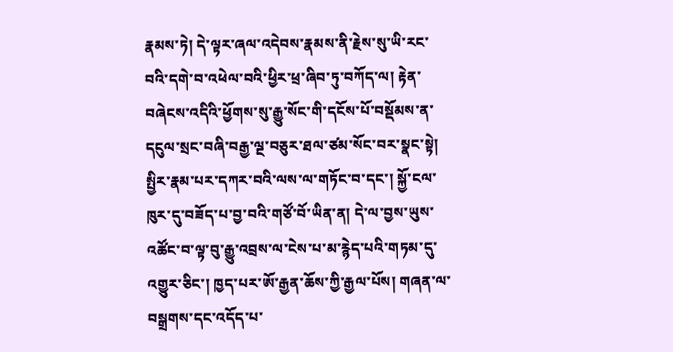རྣམས་ཏེ། དེ་ལྟར་ཞལ་འདེབས་རྣམས་ནི་རྗེས་སུ་ཡི་རང་བའི་དགེ་བ་འཕེལ་བའི་ཕྱིར་ཕྲ་ཞིབ་ཏུ་བཀོད་ལ། རྟེན་བཞེངས་འདིའི་ཕྱོགས་སུ་རྒྱུ་སོང་གི་དངོས་པོ་བསྡོམས་ན་དངུལ་སྲང་བཞི་བརྒྱ་ལྔ་བཅུར་ཐལ་ཙམ་སོང་བར་སྣང་སྟེ། སྤྱིར་རྣམ་པར་དཀར་བའི་ལས་ལ་གཏོང་བ་དང་། སྐྱོ་ངལ་ཁུར་དུ་བཟོད་པ་བྱ་བའི་གཙོ་བོ་ཡིན་ན། དེ་ལ་བྱས་ཡུས་འཚོང་བ་ལྟ་བུ་རྒྱུ་འབྲས་ལ་ངེས་པ་མ་རྙེད་པའི་གཏམ་དུ་འགྱུར་ཅིང་། ཁྱད་པར་ཨོ་རྒྱན་ཆོས་ཀྱི་རྒྱལ་པོས། གཞན་ལ་བསྒྲགས་དང་འདོད་པ་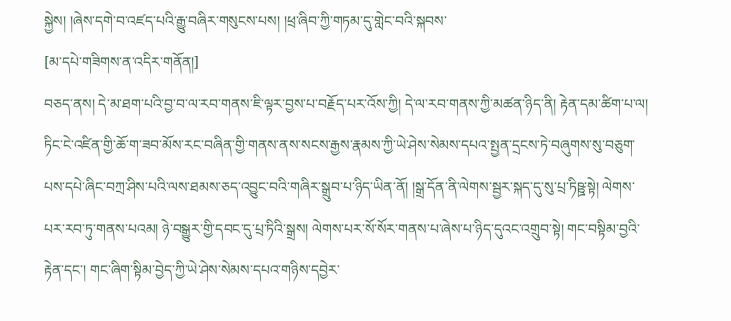སྐྱེས། །ཞེས་དགེ་བ་འཛད་པའི་རྒྱུ་བཞིར་གསུངས་པས། །ཕྲ་ཞིབ་ཀྱི་གཏམ་དུ་གླེང་བའི་སྐབས་
[མ་དཔེ་གཟིགས་ན་འདིར་གནོན།]
བཅད་ནས། དེ་མ་ཐག་པའི་བྱ་བ་ལ་རབ་གནས་ཇི་ལྟར་བྱས་པ་བརྗོད་པར་འོས་ཀྱི། དེ་ལ་རབ་གནས་ཀྱི་མཚན་ཉིད་ནི། རྟེན་དམ་ཚིག་པ་ལ། ཏིང་ངེ་འཛིན་གྱི་ཆོ་ག་ཟབ་མོས་རང་བཞིན་གྱི་གནས་ནས་སངས་རྒྱས་རྣམས་ཀྱི་ཡེ་ཤེས་སེམས་དཔའ་སྤྱན་དྲངས་ཏེ་བཞུགས་སུ་བཅུག་པས་དཔེ་ཞིང་བཀྲ་ཤིས་པའི་ལས་ཐམས་ཅད་འབྱུང་བའི་གཞིར་སྒྲུབ་པ་ཉིད་ཡིན་ནོ། །སྒྲ་དོན་ནི་ལེགས་སྦྱར་སྐད་དུ་སུ་པྲ་ཏིཥྛ་སྟེ། ལེགས་པར་རབ་ཏུ་གནས་པའམ། ཉེ་བསྒྱུར་གྱི་དབང་དུ་པྲ་ཏིའི་སྒྲས། ལེགས་པར་སོ་སོར་གནས་པ་ཞེས་པ་ཉིད་དུའང་འགྲུབ་སྟེ། གང་བསྟིམ་བྱའི་རྟེན་དང་། གང་ཞིག་སྟིམ་བྱེད་ཀྱི་ཡེ་ཤེས་སེམས་དཔའ་གཉིས་དབྱེར་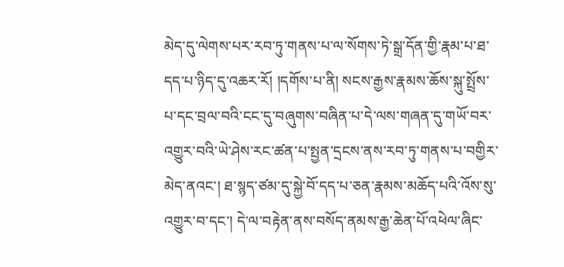མེད་དུ་ལེགས་པར་རབ་ཏུ་གནས་པ་ལ་སོགས་ཏེ་སྒྲ་དོན་གྱི་རྣམ་པ་ཐ་དད་པ་ཉིད་དུ་འཆར་རོ། །དགོས་པ་ནི། སངས་རྒྱས་རྣམས་ཆོས་སྐུ་སྤྲོས་པ་དང་བྲལ་བའི་ངང་དུ་བཞུགས་བཞིན་པ་དེ་ལས་གཞན་དུ་གཡོ་བར་འགྱུར་བའི་ཡེ་ཤེས་རང་ཚན་པ་སྤྱན་དྲངས་ནས་རབ་ཏུ་གནས་པ་བགྱིར་མེད་ནའང་། ཐ་སྙད་ཙམ་དུ་སྐྱེ་བོ་དད་པ་ཅན་རྣམས་མཆོད་པའི་འོས་སུ་འགྱུར་བ་དང་། དེ་ལ་བརྟེན་ནས་བསོད་ནམས་རྒྱ་ཆེན་པོ་འཕེལ་ཞིང་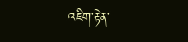འཇིག་རྟེན་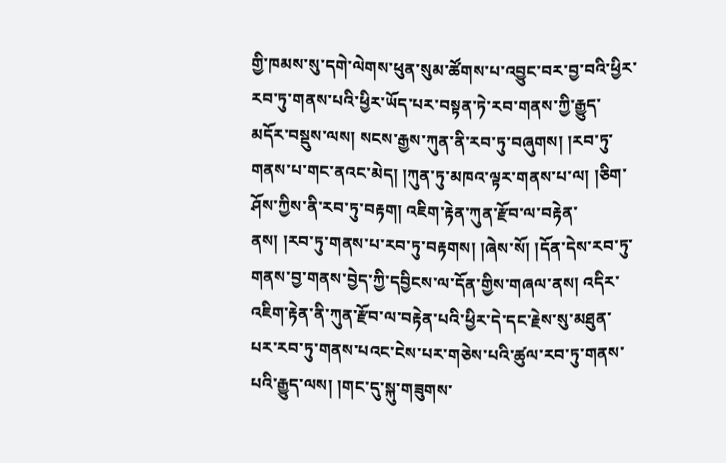གྱི་ཁམས་སུ་དགེ་ལེགས་ཕུན་སུམ་ཚོགས་པ་འབྱུང་བར་བྱ་བའི་ཕྱིར་རབ་ཏུ་གནས་པའི་ཕྱིར་ཡོད་པར་བསྟན་ཏེ་རབ་གནས་ཀྱི་རྒྱུད་མདོར་བསྡུས་ལས། སངས་རྒྱས་ཀུན་ནི་རབ་ཏུ་བཞུགས། །རབ་ཏུ་གནས་པ་གང་ནའང་མེད། །ཀུན་ཏུ་མཁའ་ལྟར་གནས་པ་ལ། །ཅིག་ཤོས་ཀྱིས་ནི་རབ་ཏུ་བརྟག། འཇིག་རྟེན་ཀུན་རྫོབ་ལ་བརྟེན་ནས། །རབ་ཏུ་གནས་པ་རབ་ཏུ་བརྟགས། །ཞེས་སོ། །དོན་དེས་རབ་ཏུ་གནས་བྱ་གནས་བྱེད་ཀྱི་དབྱིངས་ལ་དོན་གྱིས་གཞལ་ནས། འདིར་འཇིག་རྟེན་ནི་ཀུན་རྫོབ་ལ་བརྟེན་པའི་ཕྱིར་དེ་དང་རྗེས་སུ་མཐུན་པར་རབ་ཏུ་གནས་པའང་ངེས་པར་གཅེས་པའི་ཚུལ་རབ་ཏུ་གནས་པའི་རྒྱུད་ལས། །གང་དུ་སྐུ་གཟུགས་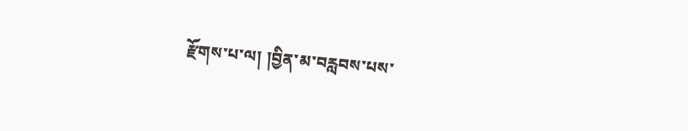རྫོགས་པ་ལ། །བྱིན་མ་བརླབས་པས་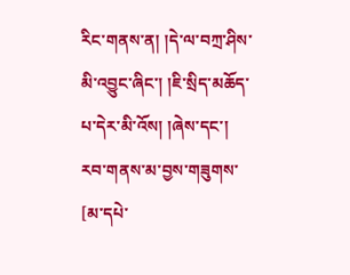རིང་གནས་ན། །དེ་ལ་བཀྲ་ཤིས་མི་འབྱུང་ཞིང་། །ཇི་སྲིད་མཆོད་པ་དེར་མི་འོས། །ཞེས་དང་། རབ་གནས་མ་བྱས་གཟུགས་
[མ་དཔེ་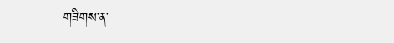གཟིགས་ན་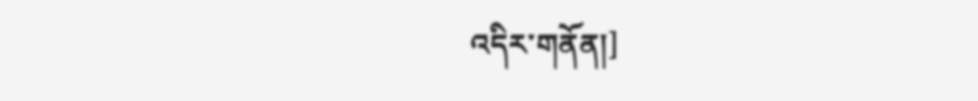འདིར་གནོན།]